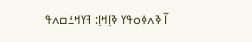ߊ߬ ߢߍߦߋߟߌ ߢߊ߲ߞߊ߲: ߔߌߞߑߛߍߟ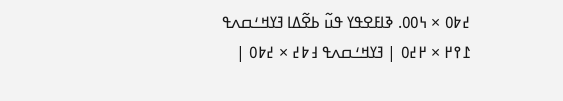߄߈߀ × ߆߀߀. ߢߊߓߐߟߌ ߟߎ߬ ߕߐ߬ߡߊ ߔߌߞߑߛߍߟ ߁߉߂ × ߂߄߀ | ߔߌߞߑߛߍߟ ߃߈߄ × ߄߈߀ |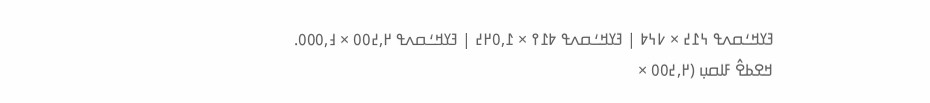ߔߌߞߑߛߍߟ ߆߁߄ × ߇߆߈ | ߔߌߞߑߛߍߟ ߈߁߉ × ߁,߀߂߄ | ߔߌߞߑߛߍߟ ߂,߄߀߀ × ߃,߀߀߀.
ߞߐߕߐ߮ ߓߊߛߎ߲ (߂,߄߀߀ ×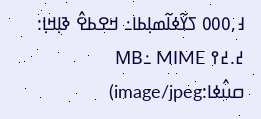߃,߀߀߀ ߖߌ߬ߦߊ߬ߘߊ߲ߕߊ߸ ߞߐߕߐ߮ ߢߊ߲ߞߊ߲: ߄.߄߉ MB߸ MIME ߛߎ߮ߦߊ:image/jpeg)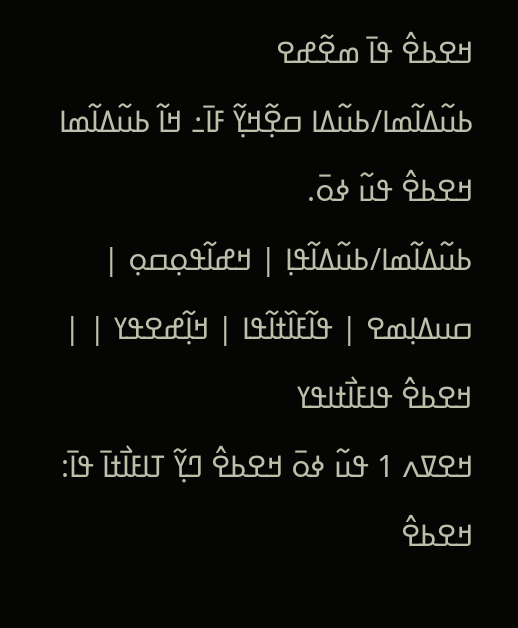ߞߐߕߐ߮ ߟߊ߫ ߘߐ߬ߝߐ
ߕߎ߬ߡߊ߬ߘߊ/ߕߎ߬ߡߊ ߛߐ߲߬ߞߌ߲߬ ߓߊ߫߸ ߞߊ߬ ߕߎ߬ߡߊ߬ߘߊ ߞߐߕߐ߮ ߟߎ߬ ߦߋ߫.
ߕߎ߬ߡߊ߬ߘߊ/ߕߎ߬ߡߊ߬ߟߊ߲ | ߞߝߊ߬ߟߋ߲ߛߋ߲ | ߛߎߡߊ߲ߘߐ | ߟߊ߬ߓߊ߰ߙߊ߬ߟߊ | ߞߊ߲߬ߝߐߟߌ | |
ߞߐߕߐ߮ ߟߊߓߊ߯ߙߊߟߌ
ߞߐߜߍ 1 ߟߎ߬ ߦߋ߫ ߞߐߕߐ߮ ߣߌ߲߬ ߠߊߓߊ߯ߙߊ߫ ߟߊ߫:
ߞߐߕߐ߮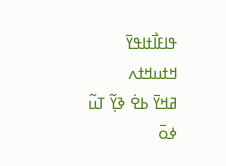ߟߊߓߊ߯ߙߊߟߌ߫ ߞߙߎߞߙߍ
ߥߞߌ߫ ߕߐ߭ ߢߌ߲߬ ߠߎ߬ ߦߋ߫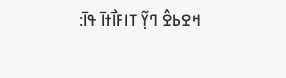ߞߐߕߐ߮ ߣߌ߲߬ ߠߊߓߊ߯ߙߊ߫ ߟߊ߫: